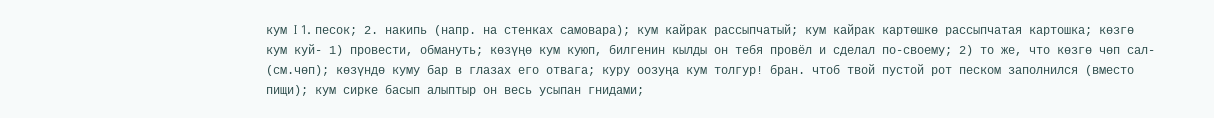кум I 1. песок; 2. накипь (напр. на стенках самовара); кум кайрак рассыпчатый; кум кайрак картөшкө рассыпчатая картошка; көзгө кум куй- 1) провести, обмануть; көзүңө кум куюп, билгенин кылды он тебя провёл и сделал по-своему; 2) то же, что көзгө чөп сал- (см.чөп); көзүндө куму бар в глазах его отвага; куру оозуңа кум толгур! бран. чтоб твой пустой рот песком заполнился (вместо пищи); кум сирке басып алыптыр он весь усыпан гнидами;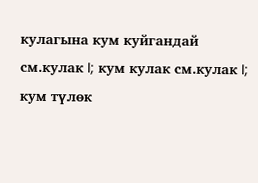кулагына кум куйгандай см.кулак I; кум кулак см.кулак I; кум түлөк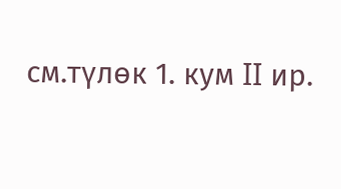см.түлөк 1. кум II ир.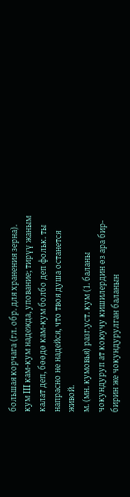большая корчага (гл. обр. для хранения зерна). кум III кам-кум надежда, упование; тирүү жаным калат деп, бөөдө кам-кум болбо деп фольк. ты напрасно не надейся, что твоя душа останется живой.
м. (мн. кумовья) разг.уст. кум (1. баланы чокундуруп ат коюучу кишилердин өз ара бир-бирин же чокундурулган баланын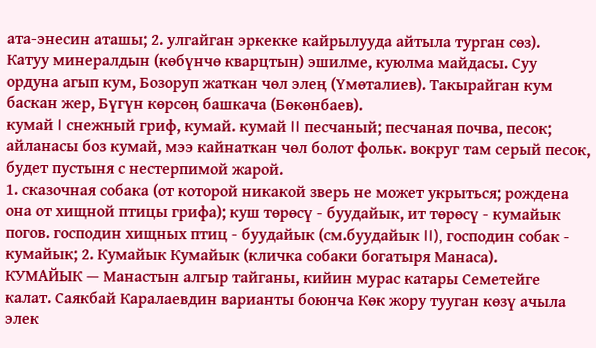ата-энесин аташы; 2. улгайган эркекке кайрылууда айтыла турган сөз).
Катуу минералдын (көбүнчө кварцтын) эшилме, куюлма майдасы. Суу ордуна агып кум, Бозоруп жаткан чөл элең (Үмөталиев). Такырайган кум баскан жер, Бүгүн көрсөң башкача (Бөкөнбаев).
кумай I снежный гриф, кумай. кумай II песчаный; песчаная почва, песок; айланасы боз кумай, мээ кайнаткан чөл болот фольк. вокруг там серый песок, будет пустыня с нестерпимой жарой.
1. сказочная собака (от которой никакой зверь не может укрыться; рождена она от хищной птицы грифа); куш төрөсү - буудайык, ит төрөсү - кумайык погов. господин хищных птиц - буудайык (см.буудайык II), господин собак - кумайык; 2. Кумайык Кумайык (кличка собаки богатыря Манаса).
КУМАЙЫК — Манастын алгыр тайганы, кийин мурас катары Семетейге калат. Саякбай Каралаевдин варианты боюнча Көк жору тууган көзү ачыла элек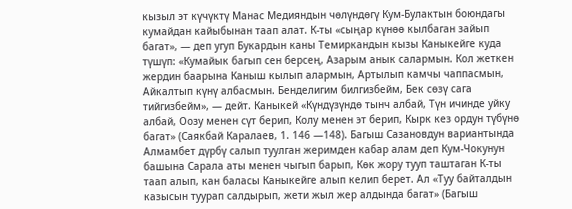кызыл эт күчүктү Манас Медияндын чөлүндөгү Кум-Булактын боюндагы кумайдан кайыбынан таап алат. К-ты «сыңар күнөө кылбаган зайып багат», — деп угуп Букардын каны Темиркандын кызы Каныкейге куда түшүп: «Кумайык багып сен берсең, Азарым анык салармын. Кол жеткен жердин баарына Каныш кылып алармын, Артылып камчы чаппасмын, Айкалтып күнү албасмын. Бенделигим билгизбейм, Бек сөзү сага тийгизбейм», — дейт. Каныкей «Күндүзүндө тынч албай, Түн ичинде уйку албай, Оозу менен сүт берип, Колу менен эт берип, Кырк кез ордун түбүнө багат» (Саякбай Каралаев, 1. 146 —148). Багыш Сазановдун вариантында Алмамбет дүрбү салып туулган жеримден кабар алам деп Кум-Чокунун башына Сарала аты менен чыгып барып, Көк жору тууп таштаган К-ты таап алып, кан баласы Каныкейге алып келип берет. Ал «Туу байталдын казысын туурап салдырып, жети жыл жер алдында багат» (Багыш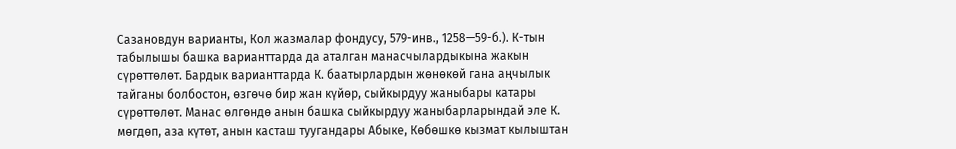Сазановдун варианты, Кол жазмалар фондусу, 579-инв., 1258—59-б.). К-тын табылышы башка варианттарда да аталган манасчылардыкына жакын сүрөттөлөт. Бардык варианттарда К. баатырлардын жөнөкөй гана аңчылык тайганы болбостон, өзгөчө бир жан күйөр, сыйкырдуу жаныбары катары сүрөттөлөт. Манас өлгөндө анын башка сыйкырдуу жаныбарларындай эле К. мөгдөп, аза күтөт, анын касташ туугандары Абыке, Көбөшкө кызмат кылыштан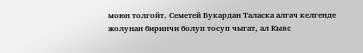моюн толгойт. Семетей Букардан Таласка алгач келгенде жолунан биринчи болуп тосуп чыгат, ал Кыяс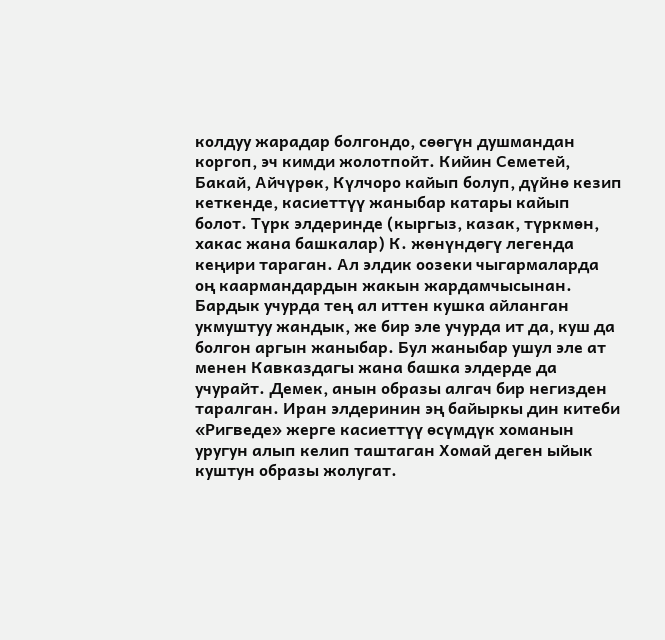колдуу жарадар болгондо, сөөгүн душмандан коргоп, эч кимди жолотпойт. Кийин Семетей, Бакай, Айчүрөк, Күлчоро кайып болуп, дүйнө кезип кеткенде, касиеттүү жаныбар катары кайып болот. Түрк элдеринде (кыргыз, казак, түркмөн, хакас жана башкалар) К. жөнүндөгү легенда кеңири тараган. Ал элдик оозеки чыгармаларда оң каармандардын жакын жардамчысынан. Бардык учурда тең ал иттен кушка айланган укмуштуу жандык, же бир эле учурда ит да, куш да болгон аргын жаныбар. Бул жаныбар ушул эле ат менен Кавказдагы жана башка элдерде да учурайт. Демек, анын образы алгач бир негизден таралган. Иран элдеринин эң байыркы дин китеби «Ригведе» жерге касиеттүү өсүмдүк хоманын уругун алып келип таштаган Хомай деген ыйык куштун образы жолугат.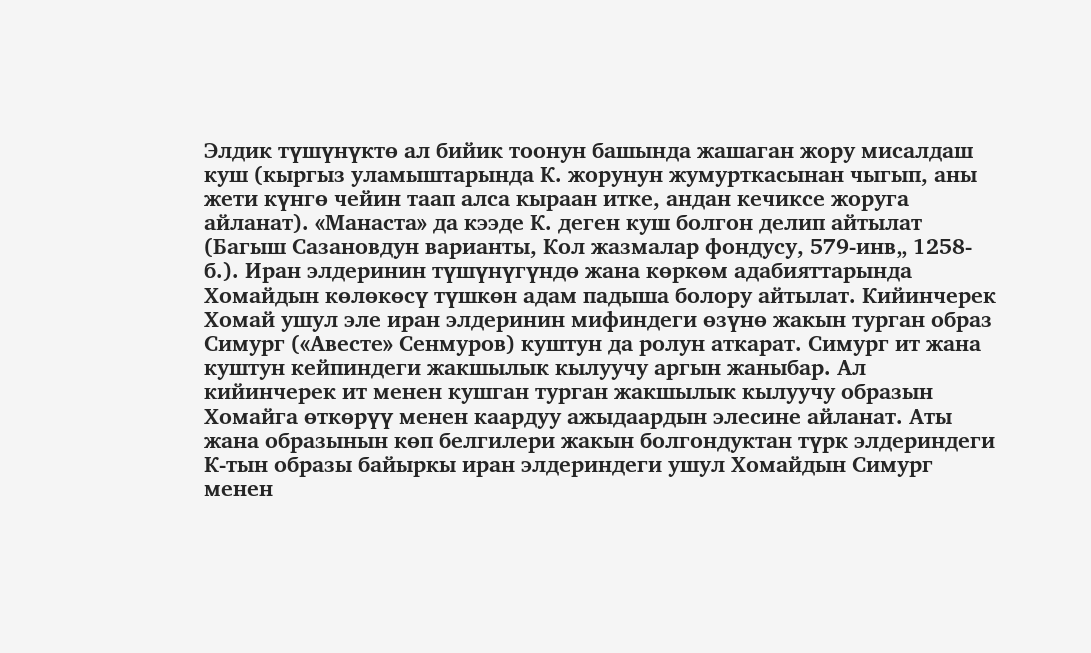Элдик түшүнүктө ал бийик тоонун башында жашаган жору мисалдаш куш (кыргыз уламыштарында К. жорунун жумурткасынан чыгып, аны жети күнгө чейин таап алса кыраан итке, андан кечиксе жоруга айланат). «Манаста» да кээде К. деген куш болгон делип айтылат (Багыш Сазановдун варианты, Кол жазмалар фондусу, 579-инв„ 1258-б.). Иран элдеринин түшүнүгүндө жана көркөм адабияттарында Хомайдын көлөкөсү түшкөн адам падыша болору айтылат. Кийинчерек Хомай ушул эле иран элдеринин мифиндеги өзүнө жакын турган образ Симург («Авесте» Сенмуров) куштун да ролун аткарат. Симург ит жана куштун кейпиндеги жакшылык кылуучу аргын жаныбар. Ал кийинчерек ит менен кушган турган жакшылык кылуучу образын Хомайга өткөрүү менен каардуу ажыдаардын элесине айланат. Аты жана образынын көп белгилери жакын болгондуктан түрк элдериндеги К-тын образы байыркы иран элдериндеги ушул Хомайдын Симург менен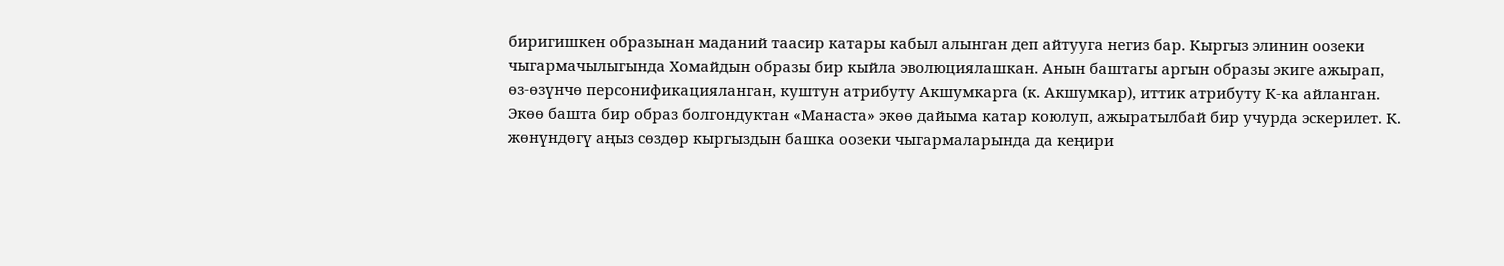биригишкен образынан маданий таасир катары кабыл алынган деп айтууга негиз бар. Кыргыз элинин оозеки чыгармачылыгында Хомайдын образы бир кыйла эволюциялашкан. Анын баштагы аргын образы экиге ажырап, өз-өзүнчө персонификацияланган, куштун атрибуту Акшумкарга (к. Акшумкар), иттик атрибуту К-ка айланган. Экөө башта бир образ болгондуктан «Манаста» экөө дайыма катар коюлуп, ажыратылбай бир учурда эскерилет. К. жөнүндөгү аңыз сөздөр кыргыздын башка оозеки чыгармаларында да кеңири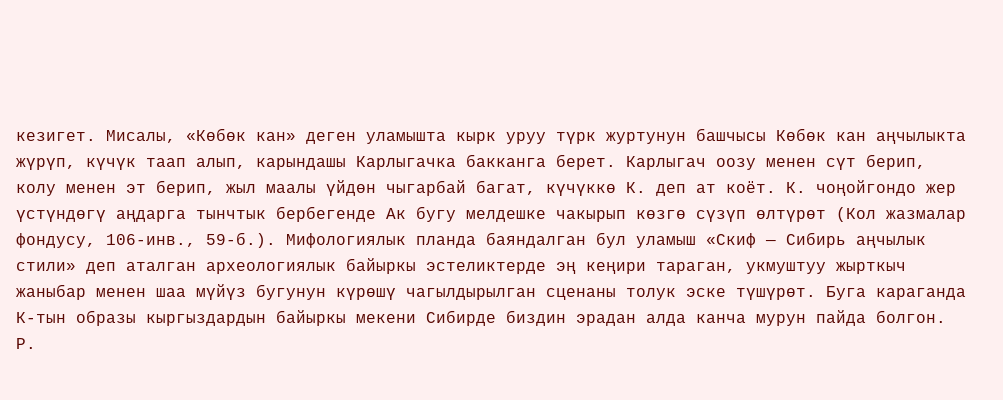кезигет. Мисалы, «Көбөк кан» деген уламышта кырк уруу түрк журтунун башчысы Көбөк кан аңчылыкта жүрүп, күчүк таап алып, карындашы Карлыгачка бакканга берет. Карлыгач оозу менен сүт берип, колу менен эт берип, жыл маалы үйдөн чыгарбай багат, күчүккө К. деп ат коёт. К. чоңойгондо жер үстүндөгү аңдарга тынчтык бербегенде Ак бугу мелдешке чакырып көзгө сүзүп өлтүрөт (Кол жазмалар фондусу, 106-инв., 59-б.). Мифологиялык планда баяндалган бул уламыш «Скиф — Сибирь аңчылык стили» деп аталган археологиялык байыркы эстеликтерде эң кеңири тараган, укмуштуу жырткыч жаныбар менен шаа мүйүз бугунун күрөшү чагылдырылган сценаны толук эске түшүрөт. Буга караганда К-тын образы кыргыздардын байыркы мекени Сибирде биздин эрадан алда канча мурун пайда болгон.
Р.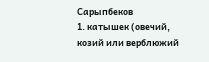Сарыпбеков
1. катышек (овечий, козий или верблюжий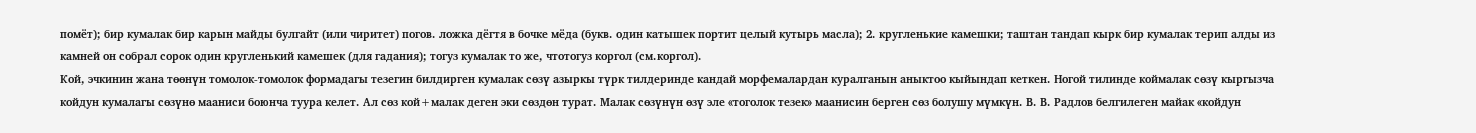помёт); бир кумалак бир карын майды булгайт (или чиритет) погов. ложка дёгтя в бочке мёда (букв. один катышек портит целый кутырь масла); 2. кругленькие камешки; таштан тандап кырк бир кумалак терип алды из камней он собрал сорок один кругленький камешек (для гадания); тогуз кумалак то же, чтотогуз коргол (см.коргол).
Кой, эчкинин жана төөнүн томолок-томолок формадагы тезегин билдирген кумалак сөзү азыркы түрк тилдеринде кандай морфемалардан куралганын аныктоо кыйындап кеткен. Ногой тилинде коймалак сөзү кыргызча койдун кумалагы сөзүнө мааниси боюнча туура келет. Ал сөз кой+малак деген эки сөздөн турат. Малак сөзүнүн өзү эле «тоголок тезек» маанисин берген сөз болушу мүмкүн. В. В. Радлов белгилеген майак «койдун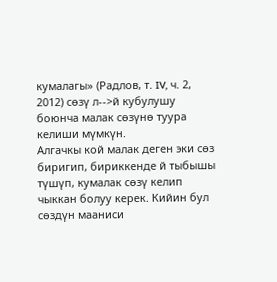кумалагы» (Радлов, т. IV, ч. 2, 2012) сөзү л-->й кубулушу боюнча малак сөзүнө туура келиши мүмкүн.
Алгачкы кой малак деген эки сөз биригип, бириккенде й тыбышы түшүп, кумалак сөзү келип чыккан болуу керек. Кийин бул сөздүн мааниси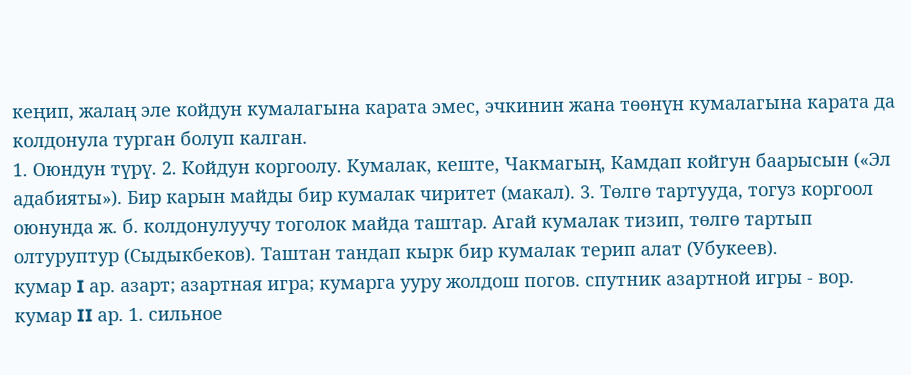кеңип, жалаң эле койдун кумалагына карата эмес, эчкинин жана төөнүн кумалагына карата да колдонула турган болуп калган.
1. Оюндун түрү. 2. Койдун коргоолу. Кумалак, кеште, Чакмагың, Камдап койгун баарысын («Эл адабияты»). Бир карын майды бир кумалак чиритет (макал). 3. Төлгө тартууда, тогуз коргоол оюнунда ж. б. колдонулуучу тоголок майда таштар. Агай кумалак тизип, төлгө тартып олтуруптур (Сыдыкбеков). Таштан тандап кырк бир кумалак терип алат (Убукеев).
кумар I ар. азарт; азартная игра; кумарга ууру жолдош погов. спутник азартной игры - вор. кумар II ар. 1. сильное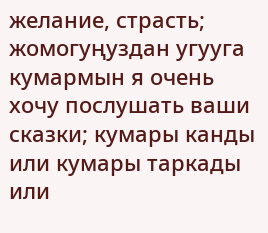желание, страсть; жомогуңуздан угууга кумармын я очень хочу послушать ваши сказки; кумары канды или кумары таркады или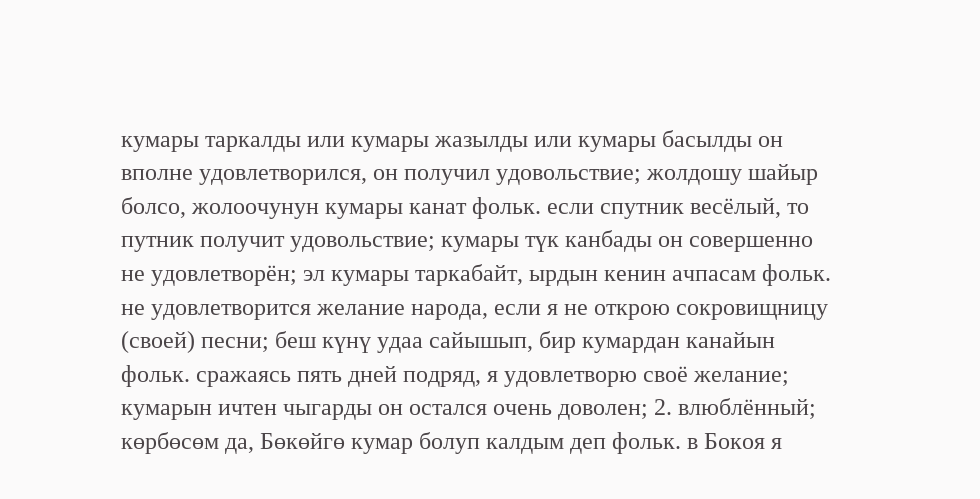кумары таркалды или кумары жазылды или кумары басылды он вполне удовлетворился, он получил удовольствие; жолдошу шайыр болсо, жолоочунун кумары канат фольк. если спутник весёлый, то путник получит удовольствие; кумары түк канбады он совершенно не удовлетворён; эл кумары таркабайт, ырдын кенин ачпасам фольк. не удовлетворится желание народа, если я не открою сокровищницу (своей) песни; беш күнү удаа сайышып, бир кумардан канайын фольк. сражаясь пять дней подряд, я удовлетворю своё желание; кумарын ичтен чыгарды он остался очень доволен; 2. влюблённый; көрбөсөм да, Бөкөйгө кумар болуп калдым деп фольк. в Бокоя я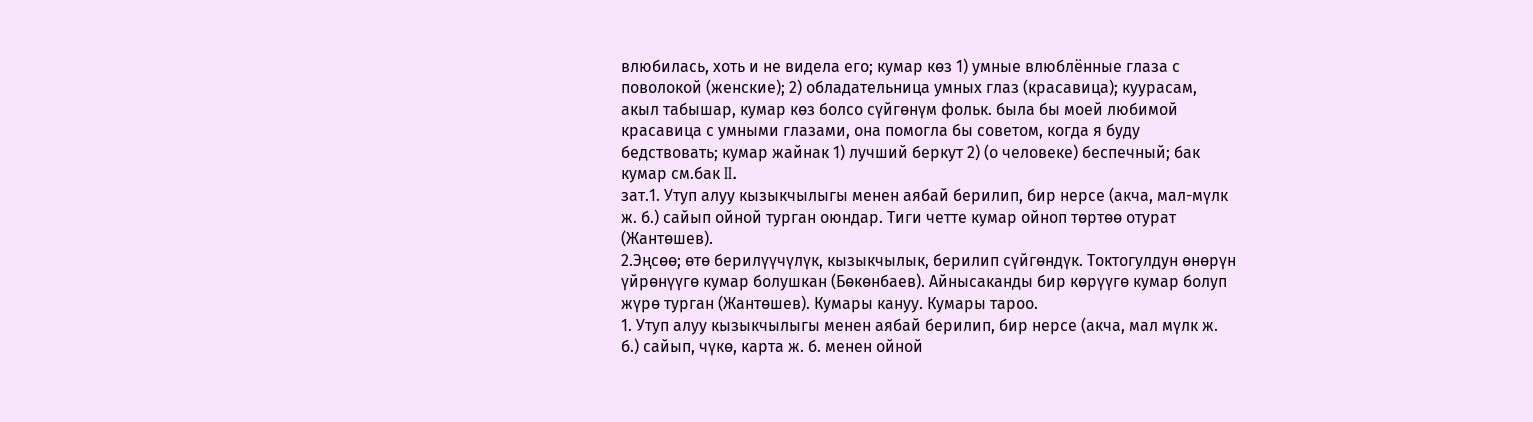влюбилась, хоть и не видела его; кумар көз 1) умные влюблённые глаза с поволокой (женские); 2) обладательница умных глаз (красавица); куурасам, акыл табышар, кумар көз болсо сүйгөнүм фольк. была бы моей любимой красавица с умными глазами, она помогла бы советом, когда я буду бедствовать; кумар жайнак 1) лучший беркут 2) (о человеке) беспечный; бак кумар см.бак II.
зат.1. Утуп алуу кызыкчылыгы менен аябай берилип, бир нерсе (акча, мал-мүлк ж. б.) сайып ойной турган оюндар. Тиги четте кумар ойноп төртөө отурат (Жантөшев).
2.Эңсөө; өтө берилүүчүлүк, кызыкчылык, берилип сүйгөндүк. Токтогулдун өнөрүн үйрөнүүгө кумар болушкан (Бөкөнбаев). Айнысаканды бир көрүүгө кумар болуп жүрө турган (Жантөшев). Кумары кануу. Кумары тароо.
1. Утуп алуу кызыкчылыгы менен аябай берилип, бир нерсе (акча, мал мүлк ж. б.) сайып, чүкө, карта ж. б. менен ойной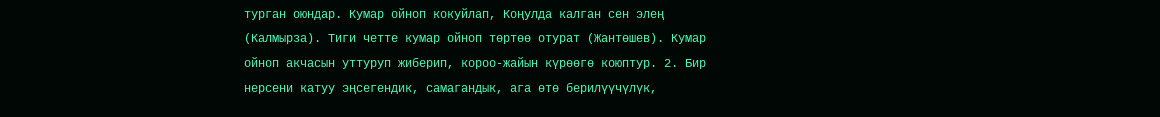турган оюндар. Кумар ойноп кокуйлап, Коңулда калган сен элең (Калмырза). Тиги четте кумар ойноп төртөө отурат (Жантөшев). Кумар ойноп акчасын уттуруп жиберип, короо-жайын күрөөгө коюптур. 2. Бир нерсени катуу эңсегендик, самагандык, ага өтө берилүүчүлүк,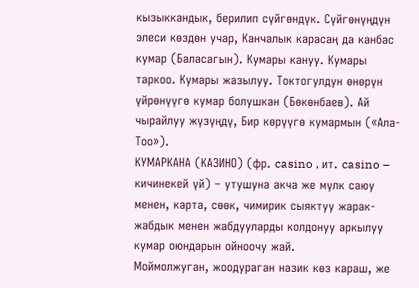кызыккандык, берилип сүйгөндүк. Сүйгөнүңдүн элеси көздөн учар, Канчалык карасаң да канбас кумар (Баласагын). Кумары кануу. Кумары таркоо. Кумары жазылуу. Токтогулдун өнөрүн үйрөнүүгө кумар болушкан (Бөкөнбаев). Ай чырайлуу жүзүңдү, Бир көрүүгө кумармын («Ала-Тоо»).
КУМАРКАНА (КАЗИНО) (фр. casino , ит. casino – кичинекей үй) – утушуна акча же мүлк саюу менен, карта, сөөк, чимирик сыяктуу жарак-жабдык менен жабдууларды колдонуу аркылуу кумар оюндарын ойноочу жай.
Моймолжуган, жоодураган назик көз караш, же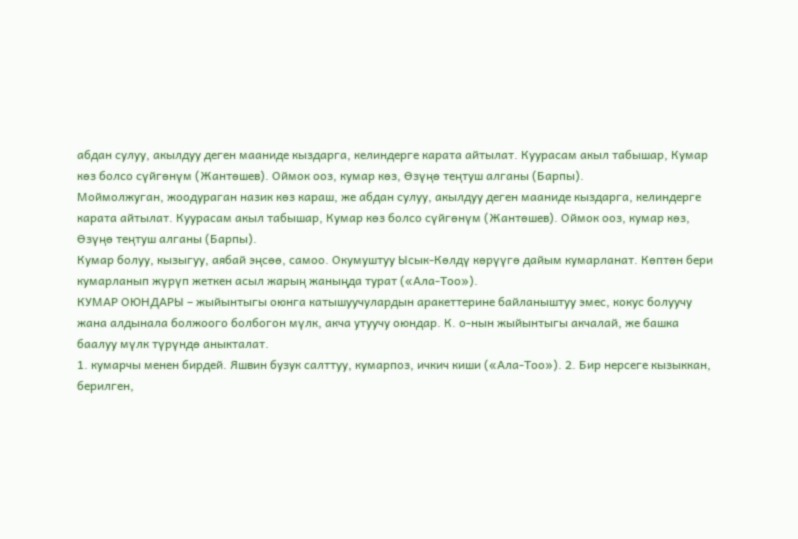абдан сулуу, акылдуу деген мааниде кыздарга, келиндерге карата айтылат. Куурасам акыл табышар, Кумар көз болсо сүйгөнүм (Жантөшев). Оймок ооз, кумар көз, Өзүңө теңтуш алганы (Барпы).
Моймолжуган, жоодураган назик көз караш, же абдан сулуу, акылдуу деген мааниде кыздарга, келиндерге карата айтылат. Куурасам акыл табышар, Кумар көз болсо сүйгөнүм (Жантөшев). Оймок ооз, кумар көз, Өзүңө теңтуш алганы (Барпы).
Кумар болуу, кызыгуу, аябай эңсөө, самоо. Окумуштуу Ысык-Көлдү көрүүгө дайым кумарланат. Көптөн бери кумарланып жүрүп жеткен асыл жарың жаныңда турат («Ала-Тоо»).
КУМАР ОЮНДАРЫ – жыйынтыгы оюнга катышуучулардын аракеттерине байланыштуу эмес, кокус болуучу жана алдынала болжоого болбогон мүлк, акча утуучу оюндар. К. о-нын жыйынтыгы акчалай, же башка баалуу мүлк түрүндө аныкталат.
1. кумарчы менен бирдей. Яшвин бузук салттуу, кумарпоз, ичкич киши («Ала-Тоо»). 2. Бир нерсеге кызыккан, берилген,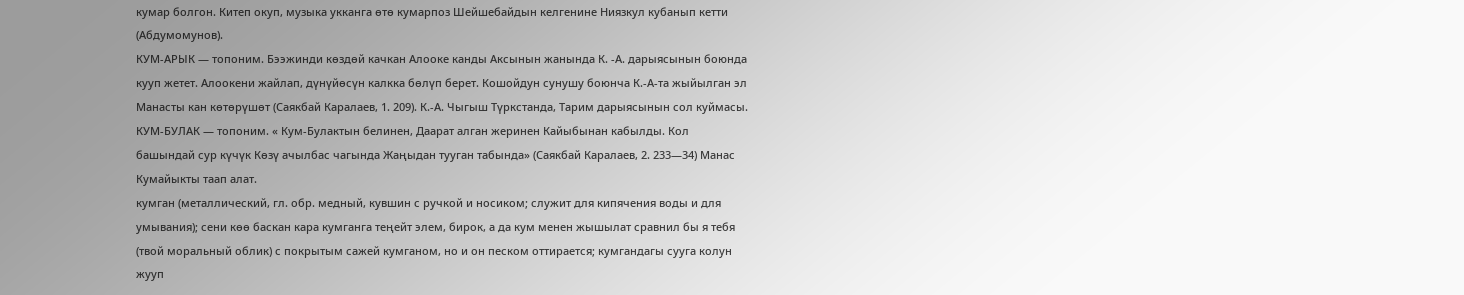кумар болгон. Китеп окуп, музыка укканга өтө кумарпоз Шейшебайдын келгенине Ниязкул кубанып кетти (Абдумомунов).
КУМ-АРЫК — топоним. Бээжинди көздөй качкан Алооке канды Аксынын жанында К. -А. дарыясынын боюнда кууп жетет. Алоокени жайлап, дүнүйөсүн калкка бөлүп берет. Кошойдун сунушу боюнча К.-А-та жыйылган эл Манасты кан көтөрүшөт (Саякбай Каралаев, 1. 209). К.-А. Чыгыш Түркстанда, Тарим дарыясынын сол куймасы.
КУМ-БУЛАК — топоним. « Кум-Булактын белинен, Даарат алган жеринен Кайыбынан кабылды. Кол башындай сур күчүк Көзү ачылбас чагында Жаңыдан тууган табында» (Саякбай Каралаев, 2. 233—34) Манас Кумайыкты таап алат.
кумган (металлический, гл. обр. медный, кувшин с ручкой и носиком; служит для кипячения воды и для умывания); сени көө баскан кара кумганга теңейт элем, бирок, а да кум менен жышылат сравнил бы я тебя (твой моральный облик) с покрытым сажей кумганом, но и он песком оттирается; кумгандагы сууга колун жууп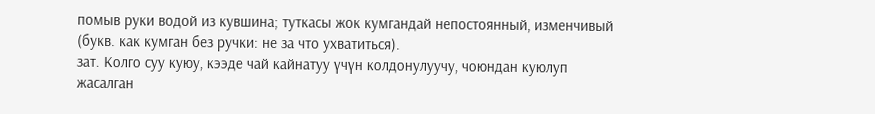помыв руки водой из кувшина; туткасы жок кумгандай непостоянный, изменчивый (букв. как кумган без ручки: не за что ухватиться).
зат. Колго суу куюу, кээде чай кайнатуу үчүн колдонулуучу, чоюндан куюлуп жасалган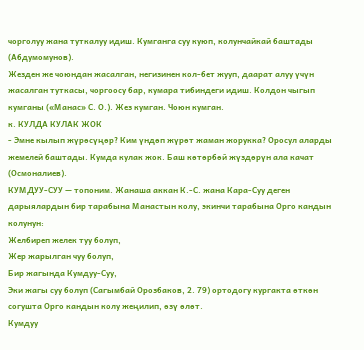чорголуу жана туткалуу идиш. Кумганга суу куюп, колунчайкай баштады (Абдумомунов).
Жезден же чоюндан жасалган, негизинен кол-бет жууп, даарат алуу үчүн жасалган туткасы, чоргоосу бар, кумара тибиндеги идиш. Колдон чыгып кумганы («Манас» С. О.). Жез кумган. Чоюн кумган.
к. КУЛДА КУЛАК ЖОК
- Эмне кылып жүрөсүңөр? Ким үндөп жүрөт жаман жорукка? Оросул аларды жемелей баштады. Кумда кулак жок. Баш көтөрбөй жүздөрүн ала качат (Осмоналиев).
КУМДУУ-СУУ — топоним. Жанаша аккан К.-С. жана Кара-Суу деген дарыялардын бир тарабына Манастын колу, экинчи тарабына Орго кандын колунун:
Желбиреп желек туу болуп,
Жер жарылган чуу болуп,
Бир жагында Кумдуу-Суу,
Эки жагы суу болуп (Сагымбай Орозбаков, 2. 79) ортодогу кургакта өткөн согушта Орго кандын колу жеңилип, өзү өлөт.
Кумдуу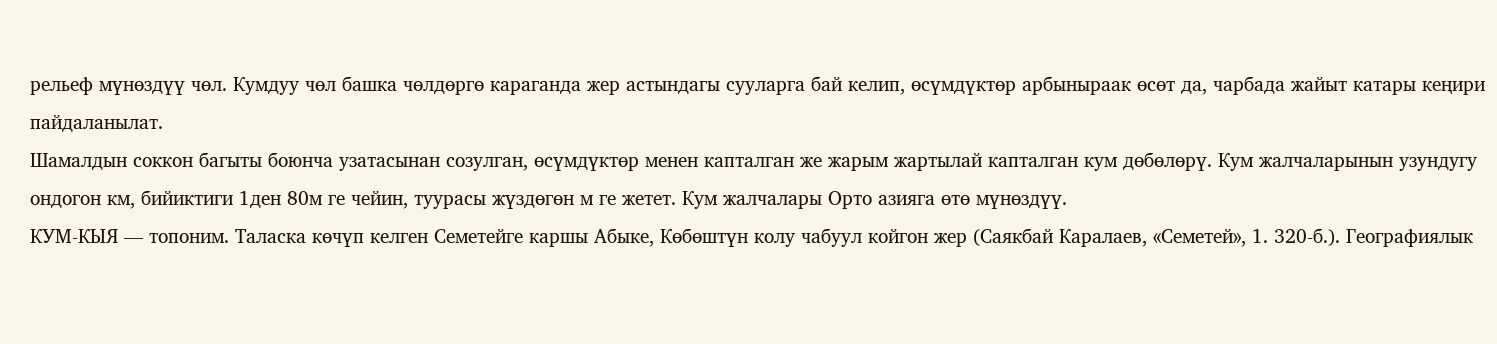рельеф мүнөздүү чөл. Кумдуу чөл башка чөлдөргө караганда жер астындагы сууларга бай келип, өсүмдүктөр арбыныраак өсөт да, чарбада жайыт катары кеңири пайдаланылат.
Шамалдын соккон багыты боюнча узатасынан созулган, өсүмдүктөр менен капталган же жарым жартылай капталган кум дөбөлөрү. Кум жалчаларынын узундугу ондогон км, бийиктиги 1ден 80м ге чейин, туурасы жүздөгөн м ге жетет. Кум жалчалары Орто азияга өтө мүнөздүү.
КУМ-КЫЯ — топоним. Таласка көчүп келген Семетейге каршы Абыке, Көбөштүн колу чабуул койгон жер (Саякбай Каралаев, «Семетей», 1. 320-б.). Географиялык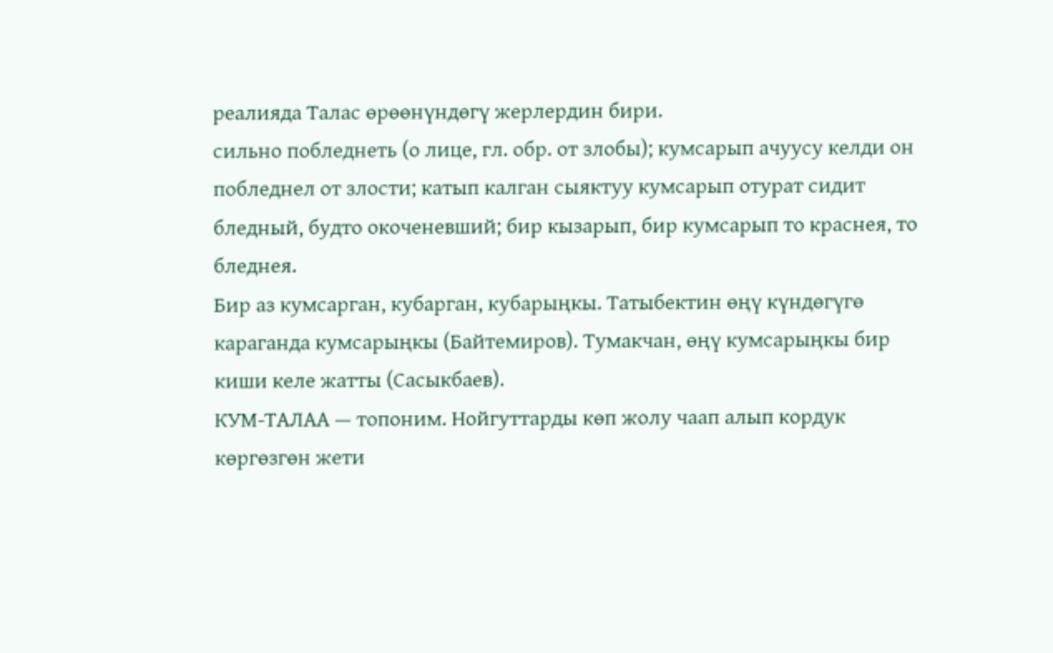реалияда Талас өрөөнүндөгү жерлердин бири.
сильно побледнеть (о лице, гл. обр. от злобы); кумсарып ачуусу келди он побледнел от злости; катып калган сыяктуу кумсарып отурат сидит бледный, будто окоченевший; бир кызарып, бир кумсарып то краснея, то бледнея.
Бир аз кумсарган, кубарган, кубарыңкы. Татыбектин өңү күндөгүгө караганда кумсарыңкы (Байтемиров). Тумакчан, өңү кумсарыңкы бир киши келе жатты (Сасыкбаев).
КУМ-ТАЛАА — топоним. Нойгуттарды көп жолу чаап алып кордук көргөзгөн жети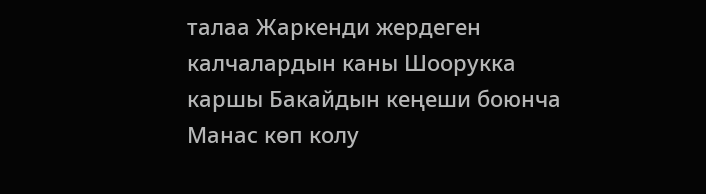талаа Жаркенди жердеген калчалардын каны Шоорукка каршы Бакайдын кеңеши боюнча Манас көп колу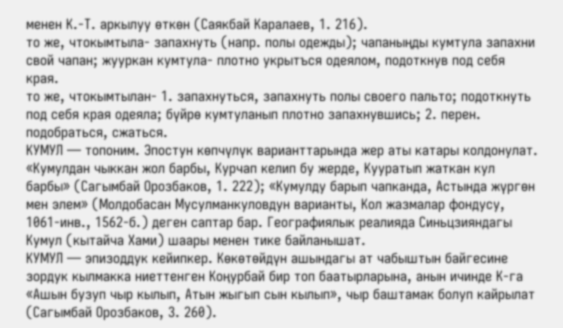менен К.-Т. аркылуу өткөн (Саякбай Каралаев, 1. 216).
то же, чтокымтыла- запахнуть (напр. полы одежды); чапаныңды кумтула запахни свой чапан; жууркан кумтула- плотно укрытъся одеялом, подоткнув под себя края.
то же, чтокымтылан- 1. запахнуться, запахнуть полы своего пальто; подоткнуть под себя края одеяла; бүйрө кумтуланып плотно запахнувшись; 2. перен. подобраться, сжаться.
КУМУЛ — топоним. Эпостун көпчүлүк варианттарында жер аты катары колдонулат. «Кумулдан чыккан жол барбы, Курчап келип бу жерде, Кууратып жаткан кул барбы» (Сагымбай Орозбаков, 1. 222); «Кумулду барып чапканда, Астында жүргөн мен элем» (Молдобасан Мусулманкуловдун варианты, Кол жазмалар фондусу, 1061-инв., 1562-б.) деген саптар бар. Географиялык реалияда Синьцзияндагы Кумул (кытайча Хами) шаары менен тике байланышат.
КУМУЛ — эпизоддук кейипкер. Көкөтөйдүн ашындагы ат чабыштын байгесине зордук кылмакка ниеттенген Коңурбай бир топ баатырларына, анын ичинде К-га «Ашын бузуп чыр кылып, Атын жыгып сын кылып», чыр баштамак болуп кайрылат (Сагымбай Орозбаков, 3. 260).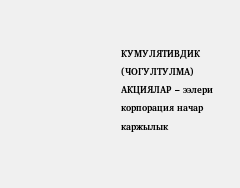КУМУЛЯТИВДИК (ЧОГУЛТУЛМА) АКЦИЯЛАР – ээлери корпорация начар каржылык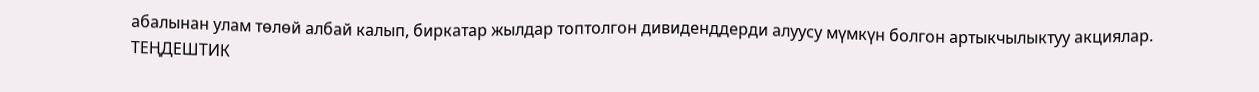абалынан улам төлөй албай калып, биркатар жылдар топтолгон дивиденддерди алуусу мүмкүн болгон артыкчылыктуу акциялар.
ТЕҢДЕШТИК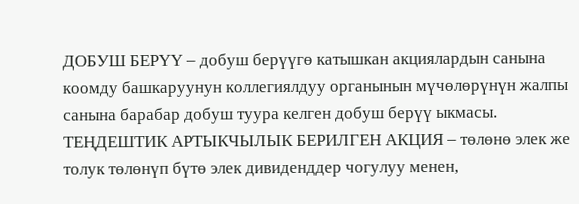ДОБУШ БЕРҮҮ – добуш берүүгө катышкан акциялардын санына коомду башкаруунун коллегиялдуу органынын мүчөлөрүнүн жалпы санына барабар добуш туура келген добуш берүү ыкмасы.
ТЕҢДЕШТИК АРТЫКЧЫЛЫК БЕРИЛГЕН АКЦИЯ – төлөнө элек же толук төлөнүп бүтө элек дивиденддер чогулуу менен,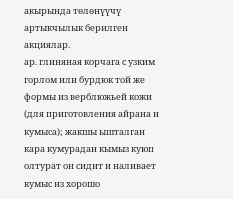акырында төлөнүүчү артыкчылык берилген акциялар.
ар. глиняная корчага с узким горлом или бурдюк той же формы из верблюжьей кожи (для приготовления айрана и кумыса); жакшы ышталган кара кумурадан кымыз куюп олтурат он сидит и наливает кумыс из хорошо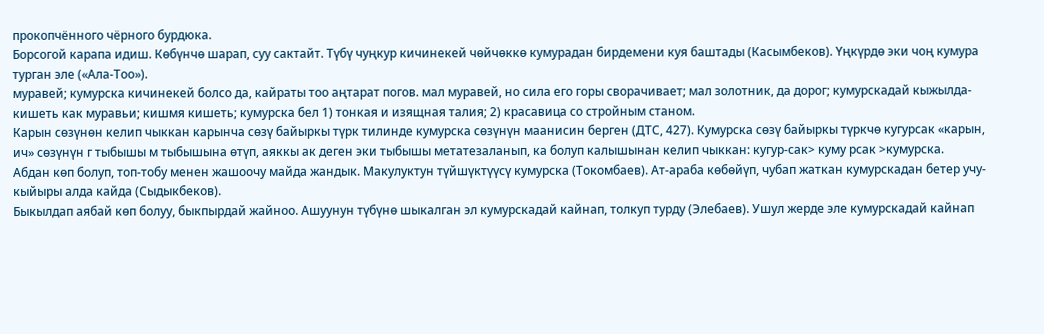прокопчённого чёрного бурдюка.
Борсогой карапа идиш. Көбүнчө шарап, суу сактайт. Түбү чуңкур кичинекей чөйчөккө кумурадан бирдемени куя баштады (Касымбеков). Үңкүрдө эки чоң кумура турган эле («Ала-Тоо»).
муравей; кумурска кичинекей болсо да, кайраты тоо аңтарат погов. мал муравей, но сила его горы сворачивает; мал золотник, да дорог; кумурскадай кыжылда- кишеть как муравьи; кишмя кишеть; кумурска бел 1) тонкая и изящная талия; 2) красавица со стройным станом.
Карын сөзүнөн келип чыккан карынча сөзү байыркы түрк тилинде кумурска сөзүнүн маанисин берген (ДТС, 427). Кумурска сөзү байыркы түркчө кугурсак «карын, ич» сөзүнүн г тыбышы м тыбышына өтүп, аяккы ак деген эки тыбышы метатезаланып, ка болуп калышынан келип чыккан: кугур-сак> куму рсак >кумурска.
Абдан көп болуп, топ-тобу менен жашоочу майда жандык. Макулуктун түйшүктүүсү кумурска (Токомбаев). Ат-араба көбөйүп, чубап жаткан кумурскадан бетер учу-кыйыры алда кайда (Сыдыкбеков).
Быкылдап аябай көп болуу, быкпырдай жайноо. Ашуунун түбүнө шыкалган эл кумурскадай кайнап, толкуп турду (Элебаев). Ушул жерде эле кумурскадай кайнап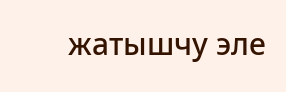жатышчу эле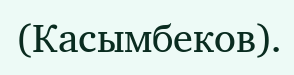(Касымбеков).